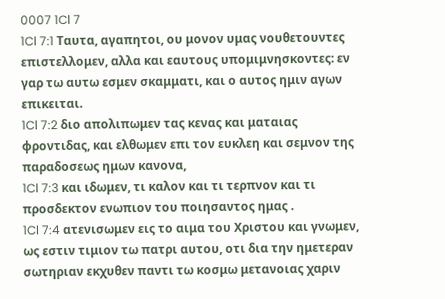0007 1Cl 7
1Cl 7:1 Ταυτα, αγαπητοι, ου μονον υμας νουθετουντες επιστελλομεν, αλλα και εαυτους υπομιμνησκοντες: εν γαρ τω αυτω εσμεν σκαμματι, και ο αυτος ημιν αγων επικειται.
1Cl 7:2 διο απολιπωμεν τας κενας και ματαιας φροντιδας, και ελθωμεν επι τον ευκλεη και σεμνον της παραδοσεως ημων κανονα,
1Cl 7:3 και ιδωμεν, τι καλον και τι τερπνον και τι προσδεκτον ενωπιον του ποιησαντος ημας .
1Cl 7:4 ατενισωμεν εις το αιμα του Χριστου και γνωμεν, ως εστιν τιμιον τω πατρι αυτου, οτι δια την ημετεραν σωτηριαν εκχυθεν παντι τω κοσμω μετανοιας χαριν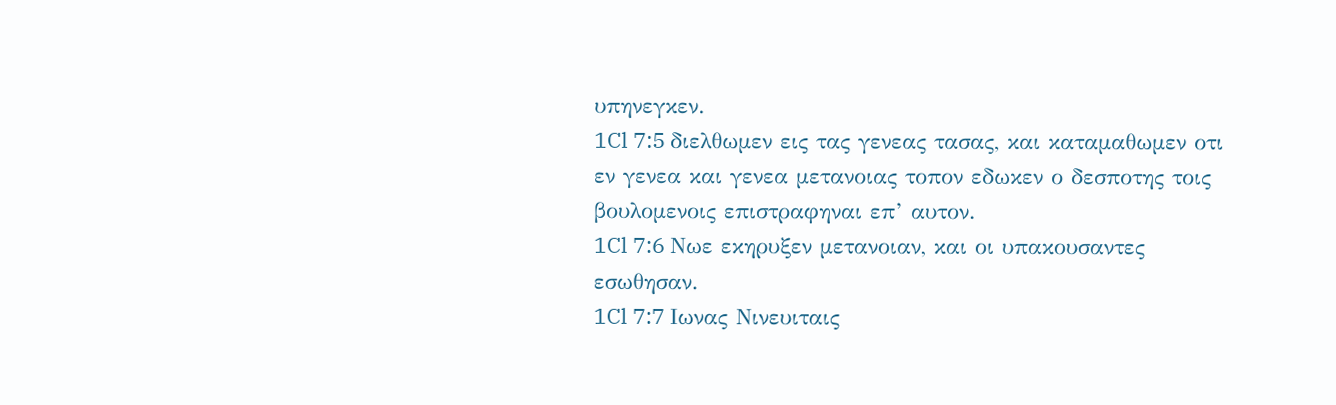υπηνεγκεν.
1Cl 7:5 διελθωμεν εις τας γενεας τασας, και καταμαθωμεν οτι εν γενεα και γενεα μετανοιας τοπον εδωκεν ο δεσποτης τοις βουλομενοις επιστραφηναι επ’ αυτον.
1Cl 7:6 Νωε εκηρυξεν μετανοιαν, και οι υπακουσαντες εσωθησαν.
1Cl 7:7 Ιωνας Νινευιταις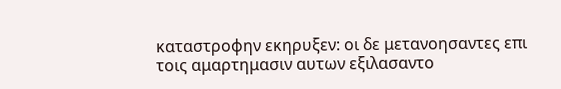καταστροφην εκηρυξεν: οι δε μετανοησαντες επι τοις αμαρτημασιν αυτων εξιλασαντο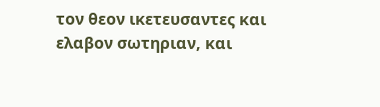τον θεον ικετευσαντες και ελαβον σωτηριαν, και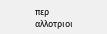περ αλλοτριοι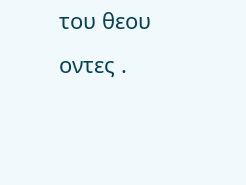του θεου οντες .